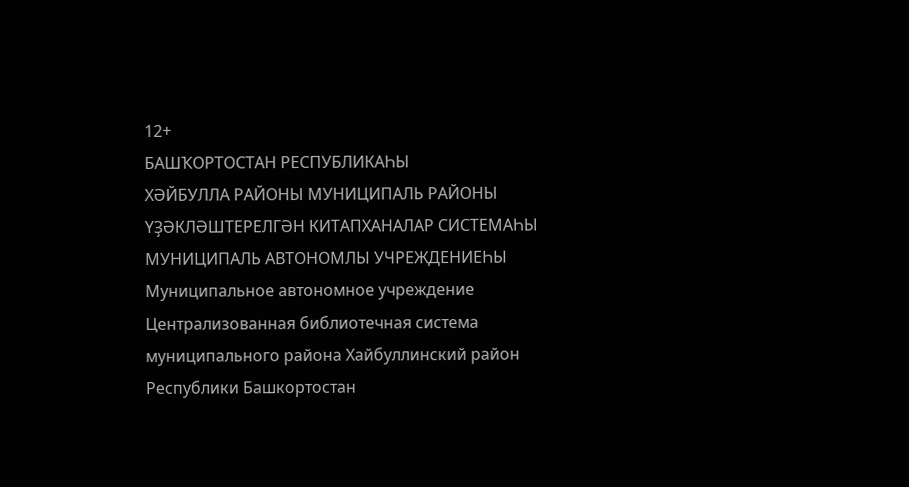12+
БАШҠОРТОСТАН РЕСПУБЛИКАҺЫ
ХӘЙБУЛЛА РАЙОНЫ МУНИЦИПАЛЬ РАЙОНЫ ҮҘӘКЛӘШТЕРЕЛГӘН КИТАПХАНАЛАР СИСТЕМАҺЫ МУНИЦИПАЛЬ АВТОНОМЛЫ УЧРЕЖДЕНИЕҺЫ
Муниципальное автономное учреждение
Централизованная библиотечная система
муниципального района Хайбуллинский район
Республики Башкортостан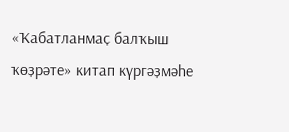«Ҡабатланмаҫ балҡыш ҡөҙрәте» китап күргәҙмәһе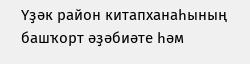Үҙәк район китапханаһының башҡорт әҙәбиәте һәм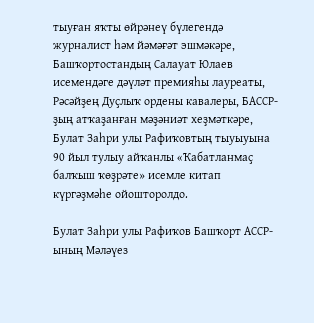тыуған яҡты өйрәнеү бүлегендә журналист һәм йәмәғәт эшмәкәре, Башҡортостандың Салауат Юлаев исемендәге дәүләт премияһы лауреаты, Рәсәйҙең Дуҫлыҡ ордены кавалеры, БАССР-ҙың атҡаҙанған мәҙәниәт хеҙмәткәре, Булат Заһри улы Рафиҡовтың тыуыуына 90 йыл тулыу айҡанлы «Ҡабатланмаҫ балҡыш ҡөҙрәте» исемле китап күргәҙмәһе ойошторолдо.

Булат Заһри улы Рафиҡов Башҡорт АССР-ының Мәләүез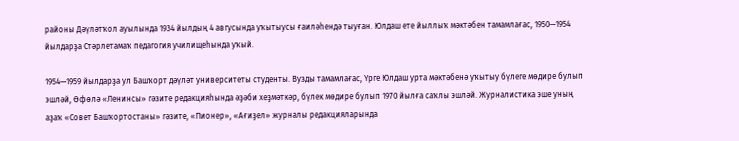районы Дәүләтҡол ауылында 1934 йылдың 4 авгусында уҡытыусы ғаиләһендә тыуған. Юлдаш ете йыллыҡ мәктәбен тамамлағас, 1950—1954 йылдарҙа Стәрлетамаҡ педагогия училищеһында уҡый.

1954—1959 йылдарҙа ул Башҡорт дәүләт университеты студенты. Вузды тамамлағас, Үрге Юлдаш урта мәктәбенә уҡытыу бүлеге мөдире булып эшләй, Өфөлә «Ленинсы» гәзите редакцияһында әҙәби хеҙмәткәр, бүлек мөдире булып 1970 йылға саҡлы эшләй. Журналистика эше уның аҙаҡ «Совет Башҡортостаны» гәзите, «Пионер», «Ағиҙел» журналы редакцияларында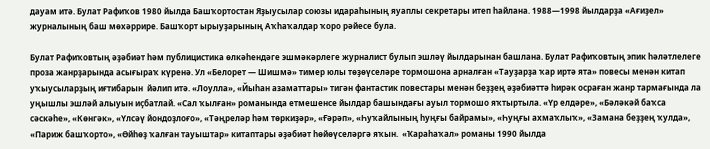дауам итә. Булат Рафиҡов 1980 йылда Башҡортостан Яҙыусылар союзы идараһының яуаплы секретары итеп һайлана. 1988—1998 йылдарҙа «Ағиҙел» журналының баш мөхәррире. Башҡорт ырыуҙарының Аҡһаҡалдар ҡоро рәйесе була.

Булат Рафиҡовтың әҙәбиәт һәм публицистика өлкәһендәге эшмәкәрлеге журналист булып эшләү йылдарынан башлана. Булат Рафиҡовтың эпик һәләтлелеге проза жанрҙарында асығыраҡ күренә. Ул «Белорет — Шишмә» тимер юлы төҙөүселәре тормошона арналған «Тауҙарҙа ҡар иртә ята» повесы менән китап уҡыусыларҙың иғтибарын  йәлип итә. «Лоулла», «Йыһан азаматтары» тигән фантастик повестары менән беҙҙең әҙәбиәттә һирәк осраған жанр тармағында ла уңышлы эшләй алыуын иҫбатлай. «Сал ҡылған» романында етмешенсе йылдар башындағы ауыл тормошо яҡтыртыла. «Үр елдәре», «Бәләкәй баҡса сәскәһе», «Көнгәк», «Үлсәү йондоҙлоғо», «Тәңреләр һәм төркиҙәр», «Ғәрәп», «Һуҡайлының һуңғы байрамы», «Һуңғы ахмаҡлыҡ», «Замана беҙҙең ҡулда», «Париж башҡорто», «Өйһөҙ ҡалған тауыштар» китаптары әҙәбиәт һөйөүселәргә яҡын.  «Ҡараһаҡал» романы 1990 йылда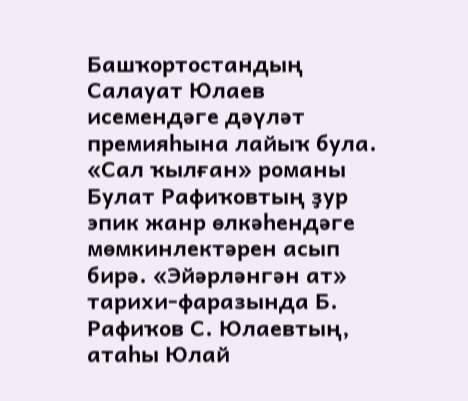Башҡортостандың Салауат Юлаев исемендәге дәүләт премияһына лайыҡ була. «Сал ҡылған» романы Булат Рафиҡовтың ҙур эпик жанр өлкәһендәге мөмкинлектәрен асып бирә. «Эйәрләнгән ат» тарихи-фаразында Б. Рафиҡов С. Юлаевтың, атаһы Юлай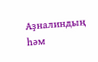Аҙналиндың һәм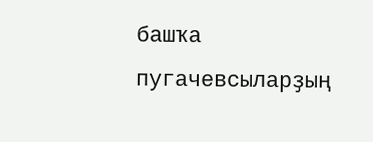башҡа пугачевсыларҙың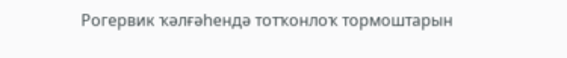Рогервик ҡәлғәһендә тотҡонлоҡ тормоштарын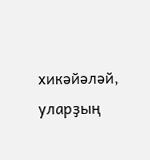хикәйәләй, уларҙың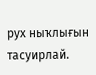рух ныҡлығын тасуирлай.